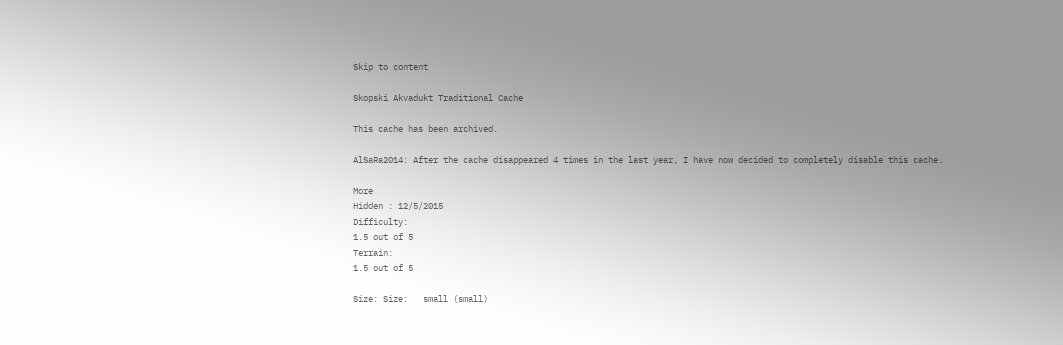Skip to content

Skopski Akvadukt Traditional Cache

This cache has been archived.

AlSaRa2014: After the cache disappeared 4 times in the last year, I have now decided to completely disable this cache.

More
Hidden : 12/5/2015
Difficulty:
1.5 out of 5
Terrain:
1.5 out of 5

Size: Size:   small (small)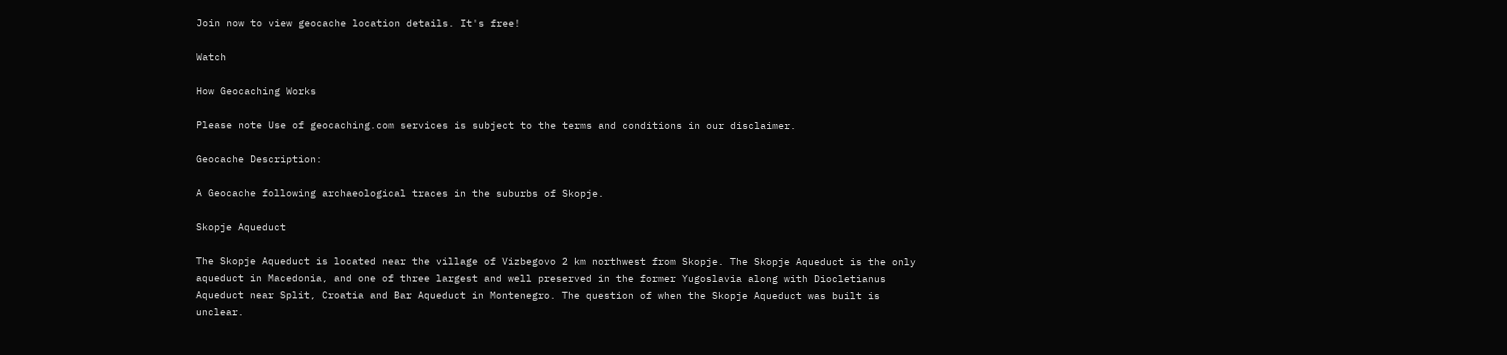Join now to view geocache location details. It's free!

Watch

How Geocaching Works

Please note Use of geocaching.com services is subject to the terms and conditions in our disclaimer.

Geocache Description:

A Geocache following archaeological traces in the suburbs of Skopje.

Skopje Aqueduct

The Skopje Aqueduct is located near the village of Vizbegovo 2 km northwest from Skopje. The Skopje Aqueduct is the only aqueduct in Macedonia, and one of three largest and well preserved in the former Yugoslavia along with Diocletianus Aqueduct near Split, Croatia and Bar Aqueduct in Montenegro. The question of when the Skopje Aqueduct was built is unclear.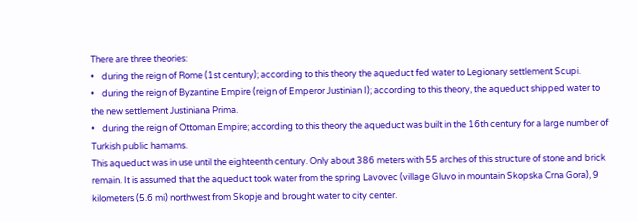There are three theories:
•    during the reign of Rome (1st century); according to this theory the aqueduct fed water to Legionary settlement Scupi.
•    during the reign of Byzantine Empire (reign of Emperor Justinian I); according to this theory, the aqueduct shipped water to the new settlement Justiniana Prima.
•    during the reign of Ottoman Empire; according to this theory the aqueduct was built in the 16th century for a large number of Turkish public hamams.
This aqueduct was in use until the eighteenth century. Only about 386 meters with 55 arches of this structure of stone and brick remain. It is assumed that the aqueduct took water from the spring Lavovec (village Gluvo in mountain Skopska Crna Gora), 9 kilometers (5.6 mi) northwest from Skopje and brought water to city center.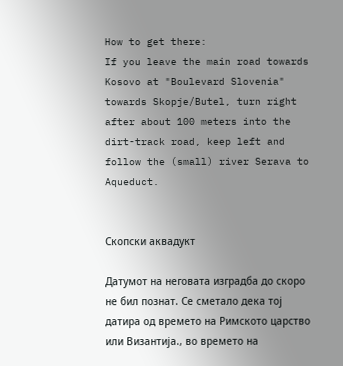How to get there:
If you leave the main road towards Kosovo at "Boulevard Slovenia" towards Skopje/Butel, turn right after about 100 meters into the dirt-track road, keep left and follow the (small) river Serava to Aqueduct.


Скопски аквадукт

Датумот на неговата изградба до скоро не бил познат. Се сметало дека тој датира од времето на Римското царство или Византија., во времето на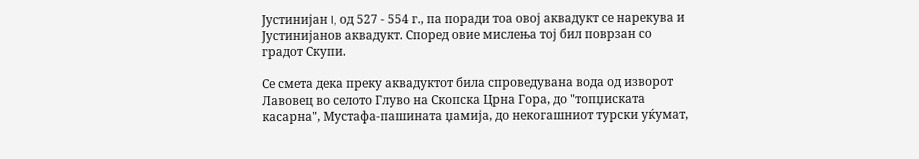Јустинијан I, од 527 - 554 г., па поради тоа овој аквадукт се нарекува и Јустинијанов аквадукт. Според овие мислења тој бил поврзан со градот Скупи.

Се смета дека преку аквадуктот била спроведувана вода од изворот Лавовец во селото Глуво на Скопска Црна Гора, до "топџиската касарна", Мустафа-пашината џамија, до некогашниот турски уќумат,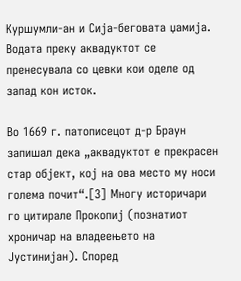Куршумли-ан и Сија-беговата џамија. Водата преку аквадуктот се пренесувала со цевки кои оделе од запад кон исток.

Во 1669 г. патописецот д-р Браун запишал дека „аквадуктот е прекрасен стар објект, кој на ова место му носи голема почит“.[3] Многу историчари го цитирале Прокопиј (познатиот хроничар на владеењето на Јустинијан). Според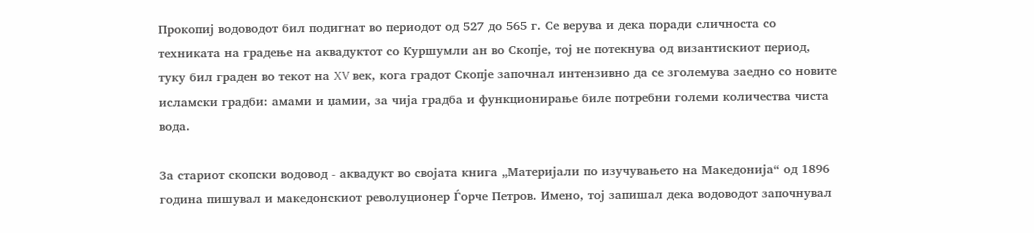Прокопиј водоводот бил подигнат во периодот од 527 до 565 г. Се верува и дека поради сличноста со техниката на градење на аквадуктот со Куршумли ан во Скопје, тој не потекнува од византискиот период, туку бил граден во текот на XV век, кога градот Скопје започнал интензивно да се зголемува заедно со новите исламски градби: амами и џамии, за чија градба и функционирање биле потребни големи количества чиста вода.

За стариот скопски водовод - аквадукт во својата книга „Материјали по изучувањето на Македонија“ од 1896 година пишувал и македонскиот револуционер Ѓорче Петров. Имено, тој запишал дека водоводот започнувал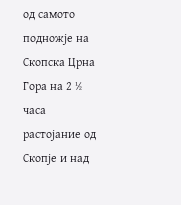од самото подножје на Скопска Црна Гора на 2 ½ часа растојание од Скопје и над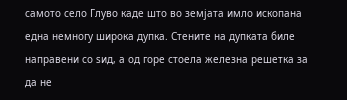самото село Глуво каде што во земјата имло ископана една немногу широка дупка. Стените на дупката биле направени со ѕид, а од горе стоела железна решетка за да не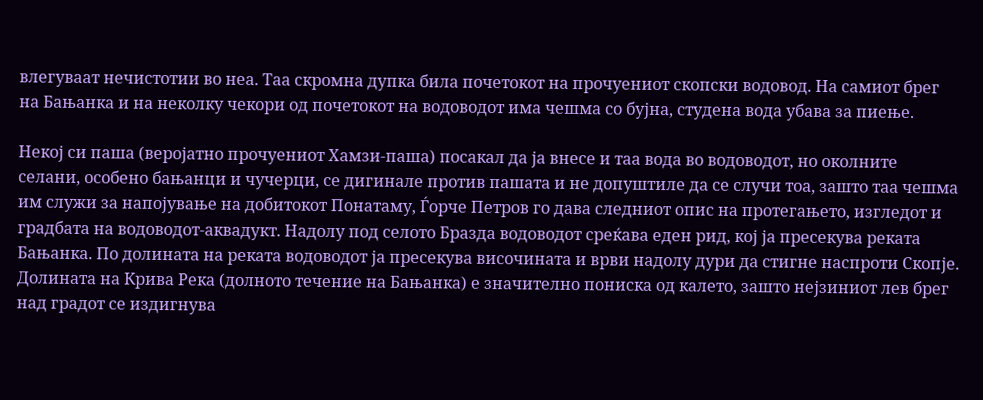влегуваат нечистотии во неа. Таа скромна дупка била почетокот на прочуениот скопски водовод. На самиот брег на Бањанка и на неколку чекори од почетокот на водоводот има чешма со бујна, студена вода убава за пиење.

Некој си паша (веројатно прочуениот Хамзи-паша) посакал да ја внесе и таа вода во водоводот, но околните селани, особено бањанци и чучерци, се дигинале против пашата и не допуштиле да се случи тоа, зашто таа чешма им служи за напојување на добитокот Понатаму, Ѓорче Петров го дава следниот опис на протегањето, изгледот и градбата на водоводот-аквадукт. Надолу под селото Бразда водоводот среќава еден рид, кој ја пресекува реката Бањанка. По долината на реката водоводот ја пресекува височината и врви надолу дури да стигне наспроти Скопје. Долината на Крива Река (долното течение на Бањанка) е значително пониска од калето, зашто нејзиниот лев брег над градот се издигнува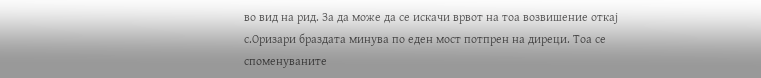во вид на рид. За да може да се искачи врвот на тоа возвишение откај с.Оризари браздата минува по еден мост потпрен на диреци. Тоа се споменуваните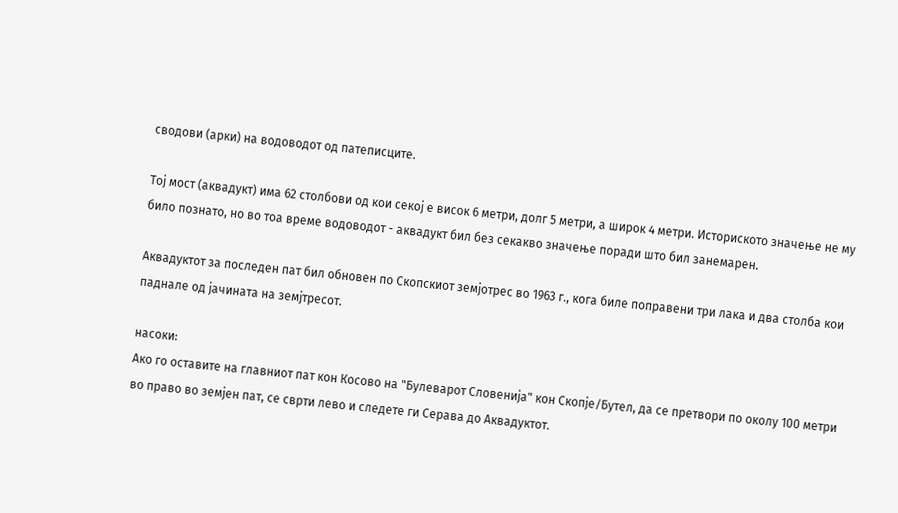сводови (арки) на водоводот од патеписците.

Тој мост (аквадукт) има 62 столбови од кои секој е висок 6 метри, долг 5 метри, а широк 4 метри. Историското значење не му било познато, но во тоа време водоводот - аквадукт бил без секакво значење поради што бил занемарен.

Аквадуктот за последен пат бил обновен по Скопскиот земјотрес во 1963 г., кога биле поправени три лака и два столба кои паднале од јачината на земјтресот.

насоки:
Ако го оставите на главниот пат кон Косово на "Булеварот Словенија" кон Скопје/Бутел, да се претвори по околу 100 метри во право во земјен пат, се сврти лево и следете ги Серава до Аквадуктот.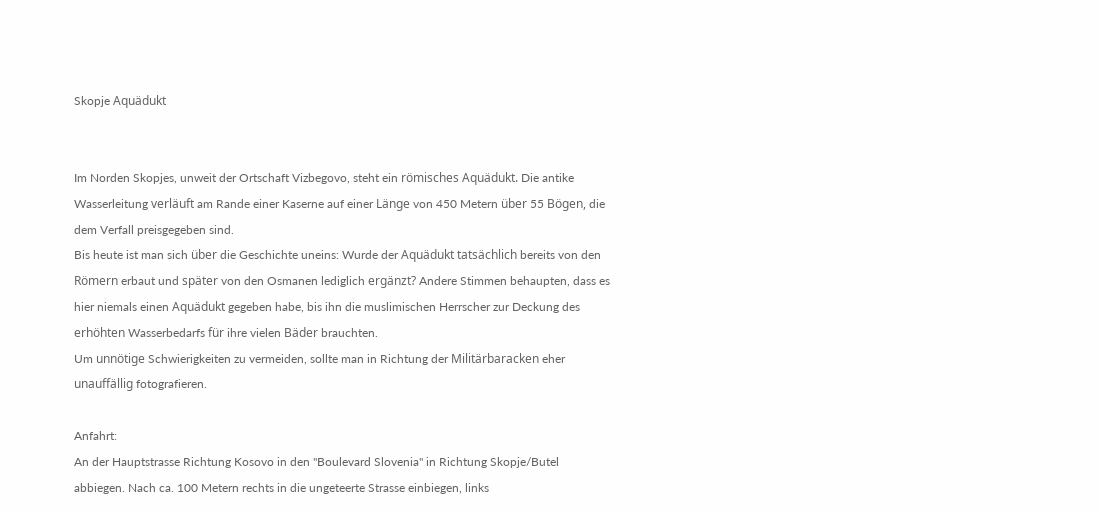Skopje Aquädukt


Im Norden Skopjes, unweit der Ortschaft Vizbegovo, steht ein römisches Aquädukt. Die antike Wasserleitung verläuft am Rande einer Kaserne auf einer Länge von 450 Metern über 55 Bögen, die dem Verfall preisgegeben sind.
Bis heute ist man sich über die Geschichte uneins: Wurde der Aquädukt tatsächlich bereits von den Römern erbaut und später von den Osmanen lediglich ergänzt? Andere Stimmen behaupten, dass es hier niemals einen Aquädukt gegeben habe, bis ihn die muslimischen Herrscher zur Deckung des erhöhten Wasserbedarfs für ihre vielen Bäder brauchten.
Um unnötige Schwierigkeiten zu vermeiden, sollte man in Richtung der Militärbaracken eher unauffällig fotografieren.

Anfahrt:
An der Hauptstrasse Richtung Kosovo in den "Boulevard Slovenia" in Richtung Skopje/Butel abbiegen. Nach ca. 100 Metern rechts in die ungeteerte Strasse einbiegen, links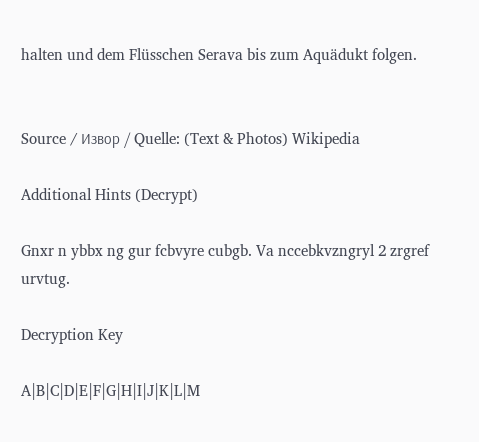halten und dem Flüsschen Serava bis zum Aquädukt folgen.


Source / Извор / Quelle: (Text & Photos) Wikipedia

Additional Hints (Decrypt)

Gnxr n ybbx ng gur fcbvyre cubgb. Va nccebkvzngryl 2 zrgref urvtug.

Decryption Key

A|B|C|D|E|F|G|H|I|J|K|L|M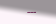---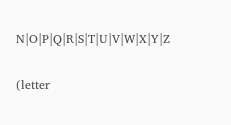N|O|P|Q|R|S|T|U|V|W|X|Y|Z

(letter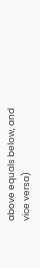above equals below, and vice versa)